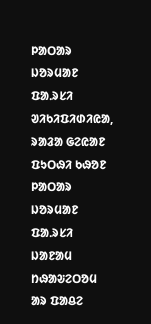ᱞᱟᱛᱟᱨ ᱡᱚᱨᱢᱟᱱ ᱯᱟᱹᱨᱥᱤ
ᱣᱤᱠᱤᱯᱤᱰᱤᱭᱟ, ᱨᱟᱲᱟ ᱜᱮᱭᱟᱱ ᱯᱩᱛᱷᱤ ᱠᱷᱚᱱ
ᱞᱟᱛᱟᱨ ᱡᱚᱨᱢᱟᱱ ᱯᱟᱹᱨᱥᱤ
ᱡᱟᱱᱟᱢ ᱴᱷᱟᱶᱮᱛᱚᱢ ᱟᱨ ᱯᱟᱪᱮ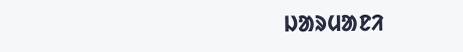ᱡᱟᱨᱢᱟᱱᱤ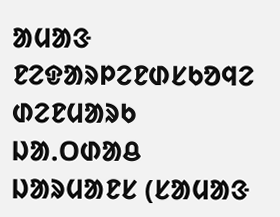ᱟᱢᱟᱝ ᱱᱮᱫᱟᱨᱞᱮᱱᱰᱥᱠᱚᱧᱮ ᱰᱮᱱᱢᱟᱨᱠ
ᱡᱟᱹᱛᱰᱟᱪ ᱡᱟᱨᱢᱟᱱᱥ (ᱥᱟᱢᱟᱝ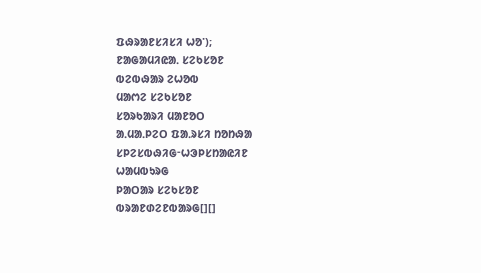ᱯᱷᱨᱟᱱᱥᱤᱥᱤ ᱦᱚᱸ);
ᱱᱟᱜᱟᱢᱤᱭᱟᱹ ᱥᱮᱠᱥᱚᱱ
ᱵᱮᱵᱷᱟᱨ ᱮᱦᱚᱵ
ᱢᱟᱬᱮ ᱥᱮᱠᱥᱚᱱ
ᱥᱚᱨᱠᱟᱨᱤ ᱢᱟᱱᱚᱛ
ᱟᱹᱢᱟᱹᱞᱮᱛ ᱯᱟᱹᱨᱥᱤ ᱴᱚᱴᱷᱟ
ᱥᱞᱮᱥᱵᱷᱤᱜᱼᱦᱳᱞᱥᱴᱟᱭᱤᱱ
ᱦᱟᱢᱵᱩᱨᱜ
ᱞᱟᱛᱟᱨ ᱥᱮᱠᱥᱚᱱ
ᱵᱨᱟᱱᱰᱮᱱᱵᱟᱨᱜ[][]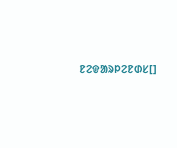ᱱᱮᱫᱟᱨᱞᱮᱱᱰᱥ[]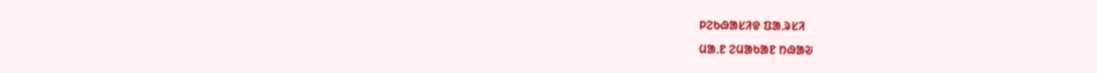ᱞᱮᱠᱷᱟᱥᱤᱫ ᱯᱟᱹᱨᱥᱤ
ᱢᱟᱹᱱ ᱮᱢᱟᱠᱟᱱ ᱴᱷᱟᱶ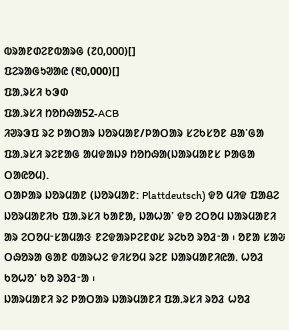ᱵᱨᱟᱱᱰᱮᱱᱵᱟᱨᱜ (᱗᱐,᱐᱐᱐)[]
ᱯᱮᱨᱟᱜᱩᱣᱟᱭ (᱓᱐,000)[]
ᱯᱟᱹᱨᱥᱤ ᱠᱳᱰ
ᱯᱟᱹᱨᱥᱤ ᱴᱚᱴᱷᱟ52-ACB
ᱤᱣᱨᱳᱯ ᱨᱮ ᱞᱟᱛᱟᱨ ᱡᱚᱨᱢᱟᱱ/ᱞᱟᱛᱟᱨ ᱥᱮᱠᱥᱚᱱ ᱪᱟᱸᱜᱟ ᱯᱟᱹᱨᱥᱤ ᱨᱮᱱᱟᱜ ᱟᱢᱫᱟᱡᱽ ᱴᱚᱴᱷᱟ(ᱡᱟᱨᱢᱟᱱᱥ ᱞᱟᱜᱟ ᱛᱟᱭᱚᱢ).
ᱛᱟᱞᱟᱨ ᱡᱚᱨᱢᱟᱱ (ᱡᱚᱨᱢᱟᱱ: Plattdeutsch) ᱫᱚ ᱢᱤᱫ ᱯᱟᱪᱮ ᱡᱚᱨᱢᱟᱱᱤᱠ ᱯᱟᱹᱨᱥᱤ ᱠᱟᱱᱟ, ᱡᱟᱦᱟᱸ ᱫᱚ ᱮᱛᱚᱢ ᱡᱟᱨᱢᱟᱱᱤ ᱟᱨ ᱮᱛᱚᱢᱼᱥᱟᱢᱟᱝ ᱱᱮᱫᱟᱨᱞᱮᱱᱰᱥ ᱨᱮᱠᱚ ᱨᱚᱲᱼᱟ ᱾ ᱚᱱᱟ ᱥᱟᱶ ᱛᱷᱚᱨᱟ ᱜᱟᱱ ᱵᱟᱨᱦᱮ ᱫᱤᱥᱚᱢ ᱨᱮᱱ ᱡᱟᱨᱢᱟᱱᱤᱭᱟᱹ ᱦᱚᱲ ᱠᱚᱦᱚᱸ ᱠᱚ ᱨᱚᱲᱼᱟ ᱾
ᱡᱟᱨᱢᱟᱱᱤ ᱨᱮ ᱞᱟᱛᱟᱨ ᱡᱟᱨᱢᱟᱱᱤ ᱯᱟᱹᱨᱥᱤ ᱨᱚᱲ ᱦᱚᱲ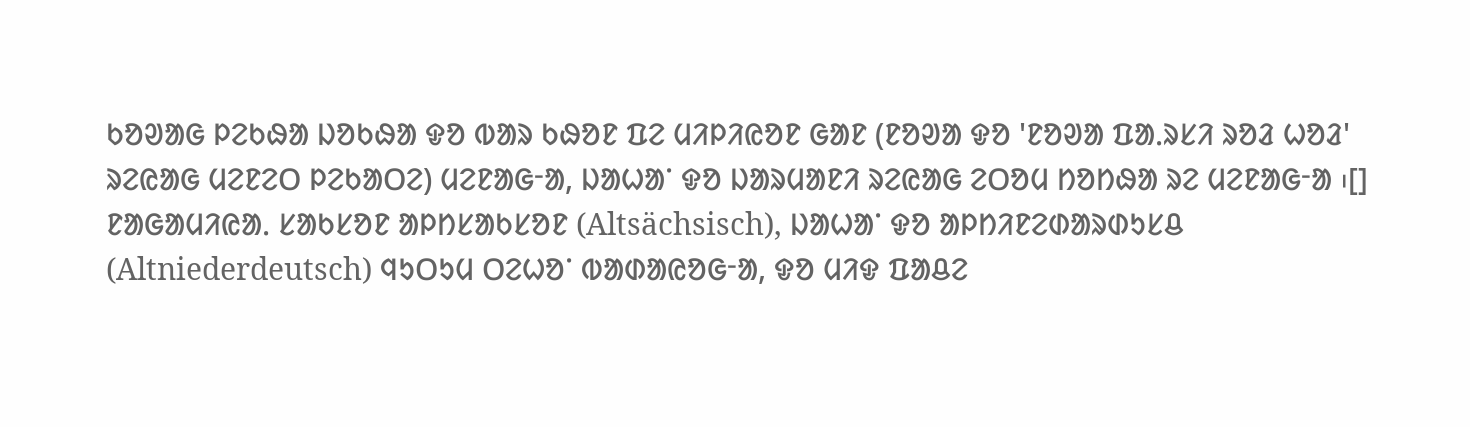ᱠᱚᱣᱟᱜ ᱞᱮᱠᱷᱟ ᱡᱚᱠᱷᱟ ᱫᱚ ᱵᱟᱨ ᱠᱷᱚᱱ ᱯᱮ ᱢᱤᱞᱤᱭᱚᱱ ᱜᱟᱱ (ᱱᱚᱣᱟ ᱫᱚ 'ᱱᱚᱣᱟ ᱯᱟᱹᱨᱥᱤ ᱨᱚᱲ ᱦᱚᱲ' ᱨᱮᱭᱟᱜ ᱢᱮᱱᱮᱛ ᱞᱮᱠᱟᱛᱮ) ᱢᱮᱱᱟᱜᱼᱟ, ᱡᱟᱦᱟᱸ ᱫᱚ ᱡᱟᱨᱢᱟᱱᱤ ᱨᱮᱭᱟᱜ ᱮᱛᱚᱢ ᱴᱚᱴᱷᱟ ᱨᱮ ᱢᱮᱱᱟᱜᱼᱟ ᱾[]
ᱱᱟᱜᱟᱢᱤᱭᱟᱹ ᱥᱟᱠᱥᱚᱱ ᱟᱞᱴᱥᱟᱠᱥᱚᱱ (Altsächsisch), ᱡᱟᱦᱟᱸ ᱫᱚ ᱟᱞᱴᱤᱱᱮᱰᱟᱨᱰᱩᱥᱪ (Altniederdeutsch) ᱧᱩᱛᱩᱢ ᱛᱮᱦᱚᱸ ᱵᱟᱰᱟᱭᱚᱜᱼᱟ, ᱫᱚ ᱢᱤᱫ ᱯᱟᱪᱮ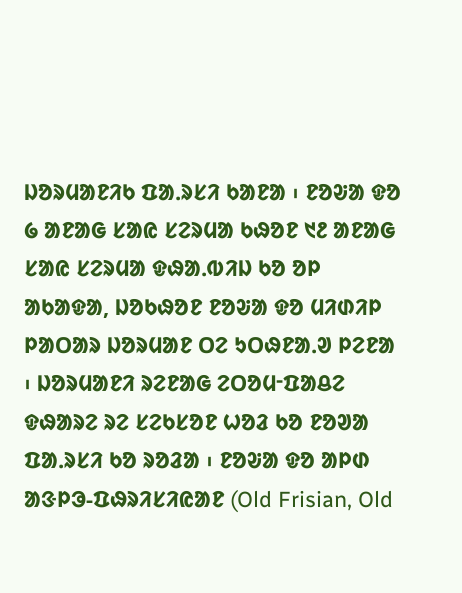ᱡᱚᱨᱢᱟᱱᱤᱠ ᱯᱟᱹᱨᱥᱤ ᱠᱟᱱᱟ ᱾ ᱱᱚᱶᱟ ᱫᱚ ᱙ ᱟᱱᱟᱜ ᱥᱟᱭ ᱥᱮᱨᱢᱟ ᱠᱷᱚᱱ ᱑᱒ ᱟᱱᱟᱜ ᱥᱟᱭ ᱥᱮᱨᱢᱟ ᱫᱷᱟᱹᱵᱤᱡ ᱠᱚ ᱚᱞ ᱟᱠᱟᱫᱟ, ᱡᱚᱠᱷᱚᱱ ᱱᱚᱶᱟ ᱫᱚ ᱢᱤᱰᱤᱞ ᱞᱟᱛᱟᱨ ᱡᱚᱨᱢᱟᱱ ᱛᱮ ᱩᱛᱷᱱᱟᱹᱣ ᱞᱮᱱᱟ ᱾ ᱡᱚᱨᱢᱟᱱᱤ ᱨᱮᱱᱟᱜ ᱮᱛᱚᱢᱼᱯᱟᱪᱮ ᱫᱷᱟᱨᱮ ᱨᱮ ᱥᱮᱠᱥᱚᱱ ᱦᱚᱲ ᱠᱚ ᱱᱚᱣᱟ ᱯᱟᱹᱨᱥᱤ ᱠᱚ ᱨᱚᱲᱟ ᱾ ᱱᱚᱶᱟ ᱫᱚ ᱟᱞᱰ ᱟᱝᱞᱳ-ᱯᱷᱨᱤᱥᱤᱭᱟᱱ (Old Frisian, Old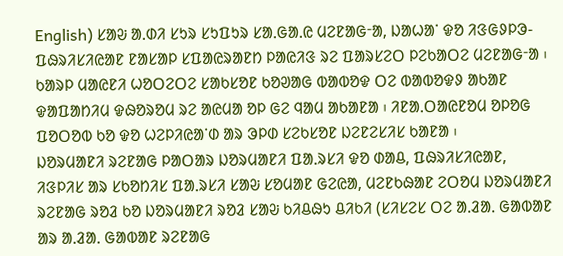English) ᱥᱟᱶ ᱟᱹᱰᱤ ᱥᱩᱨ ᱥᱩᱯᱩᱨ ᱥᱟᱹᱜᱟᱹᱭ ᱢᱮᱱᱟᱜᱼᱟ, ᱡᱟᱦᱟᱸ ᱫᱚ ᱤᱝᱜᱽᱞᱳ-ᱯᱷᱨᱤᱥᱤᱭᱟᱱ ᱱᱟᱥᱟᱞ ᱥᱯᱟᱭᱨᱟᱱᱴ ᱞᱟᱭᱤᱝ ᱨᱮ ᱯᱟᱨᱥᱮᱛ ᱞᱮᱠᱟᱛᱮ ᱢᱮᱱᱟᱜᱼᱟ ᱾
ᱠᱟᱨᱞ ᱢᱟᱭᱱᱤ ᱦᱚᱛᱮᱛᱮ ᱥᱟᱠᱥᱚᱱ ᱠᱚᱣᱟᱜ ᱵᱟᱵᱚᱫ ᱛᱮ ᱵᱟᱵᱚᱫᱽ ᱟᱠᱟᱱ ᱫᱟᱯᱟᱴᱤᱢ ᱫᱷᱚᱨᱚᱢ ᱨᱮ ᱟᱭᱢᱟ ᱚᱞ ᱜᱮ ᱧᱟᱢ ᱟᱠᱟᱱᱟ ᱾ ᱤᱱᱟᱹᱛᱟᱭᱱᱚᱢ ᱚᱞᱚᱜ ᱯᱚᱛᱚᱵ ᱠᱚ ᱫᱚ ᱦᱮᱞᱤᱭᱟᱸᱰ ᱟᱨ ᱳᱞᱰ ᱥᱮᱠᱥᱚᱱ ᱡᱮᱱᱮᱥᱤᱥ ᱠᱟᱱᱟ ᱾
ᱡᱚᱨᱢᱟᱱᱤ ᱨᱮᱱᱟᱜ ᱞᱟᱛᱟᱨ ᱡᱚᱨᱢᱟᱱᱤ ᱯᱟᱹᱨᱥᱤ ᱫᱚ ᱰᱟᱪ, ᱯᱷᱨᱤᱥᱤᱭᱟᱱ, ᱤᱝᱞᱤᱥ ᱟᱨ ᱥᱠᱚᱴᱤᱥ ᱯᱟᱹᱨᱥᱤ ᱥᱟᱶ ᱥᱚᱢᱟᱱ ᱜᱮᱭᱟ, ᱢᱮᱱᱠᱷᱟᱱ ᱮᱛᱚᱢ ᱡᱚᱨᱢᱟᱱᱤ ᱨᱮᱱᱟᱜ ᱨᱚᱲ ᱠᱚ ᱡᱚᱨᱢᱟᱱᱤ ᱨᱚᱲ ᱥᱟᱶ ᱠᱤᱪᱷᱩ ᱪᱤᱠᱤ (ᱥᱤᱥᱮᱥ ᱛᱮ ᱟᱹᱲᱟᱹ ᱜᱟᱵᱟᱱ ᱟᱨ ᱟᱹᱲᱟᱹ ᱜᱟᱵᱟᱱ ᱨᱮᱱᱟᱜ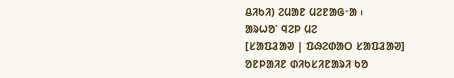ᱪᱤᱠᱤ) ᱮᱢᱟᱱ ᱢᱮᱱᱟᱜᱼᱟ ᱾
ᱟᱨᱦᱚᱸ ᱧᱮᱞ ᱢᱮ
[ᱥᱟᱯᱲᱟᱣ | ᱯᱷᱮᱰᱟᱛ ᱥᱟᱯᱲᱟᱣ]
ᱚᱱᱞᱟᱤᱱ ᱰᱤᱠᱥᱤᱱᱟᱨᱤ ᱠᱚ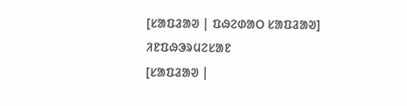[ᱥᱟᱯᱲᱟᱣ | ᱯᱷᱮᱰᱟᱛ ᱥᱟᱯᱲᱟᱣ]
ᱤᱱᱯᱷᱳᱨᱢᱮᱥᱟᱱ
[ᱥᱟᱯᱲᱟᱣ |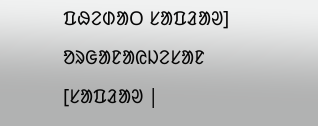ᱯᱷᱮᱰᱟᱛ ᱥᱟᱯᱲᱟᱣ]
ᱚᱨᱜᱟᱱᱟᱭᱡᱮᱥᱟᱱ
[ᱥᱟᱯᱲᱟᱣ |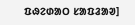ᱯᱷᱮᱰᱟᱛ ᱥᱟᱯᱲᱟᱣ]